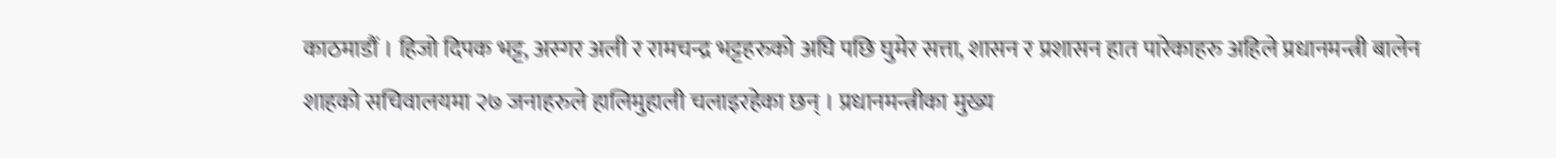काठमाडौं । हिजो दिपक भट्ट, अस्गर अली र रामचन्द्र भट्टहरुको अघि पछि घुमेर सत्ता, शासन र प्रशासन हात पारेकाहरु अहिले प्रधानमन्त्री बालेन शाहको सचिवालयमा २७ जनाहरुले हालिमुहाली चलाइरहेका छन् । प्रधानमन्त्रीका मुख्य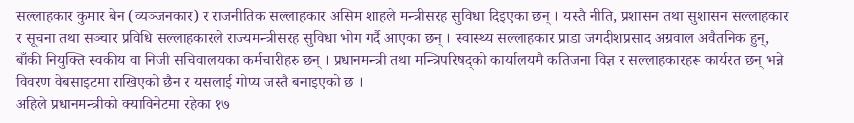सल्लाहकार कुमार बेन (व्यञ्जनकार) र राजनीतिक सल्लाहकार असिम शाहले मन्त्रीसरह सुविधा दिइएका छन् । यस्तै नीति, प्रशासन तथा सुशासन सल्लाहकार र सूचना तथा सञ्चार प्रविधि सल्लाहकारले राज्यमन्त्रीसरह सुविधा भोग गर्दै आएका छन् । स्वास्थ्य सल्लाहकार प्राडा जगदीशप्रसाद अग्रवाल अवैतनिक हुन्, बाँकी नियुक्ति स्वकीय वा निजी सचिवालयका कर्मचारीहरु छन् । प्रधानमन्त्री तथा मन्त्रिपरिषद्को कार्यालयमै कतिजना विज्ञ र सल्लाहकारहरू कार्यरत छन् भन्ने विवरण वेबसाइटमा राखिएको छैन र यसलाई गोप्य जस्तै बनाइएको छ ।
अहिले प्रधानमन्त्रीको क्याविनेटमा रहेका १७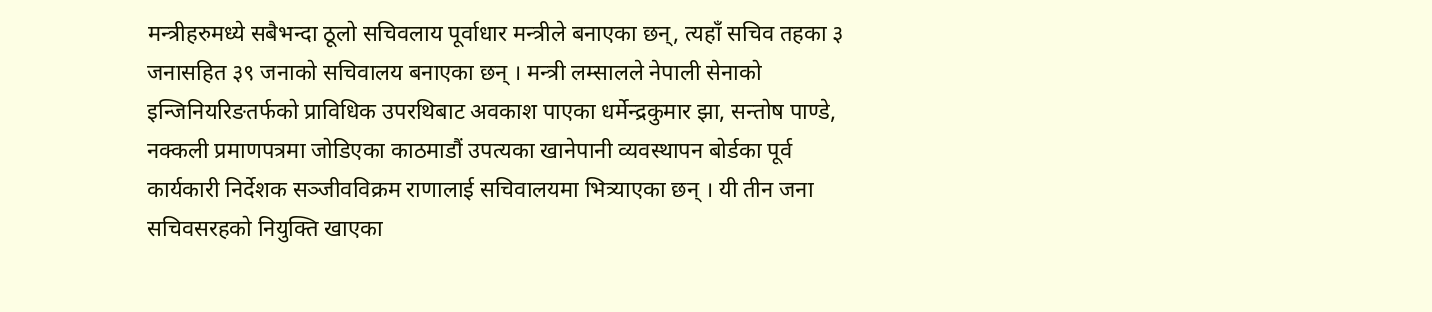मन्त्रीहरुमध्ये सबैभन्दा ठूलो सचिवलाय पूर्वाधार मन्त्रीले बनाएका छन्, त्यहाँ सचिव तहका ३ जनासहित ३९ जनाको सचिवालय बनाएका छन् । मन्त्री लम्सालले नेपाली सेनाको इन्जिनियरिङतर्फको प्राविधिक उपरथिबाट अवकाश पाएका धर्मेन्द्रकुमार झा, सन्तोष पाण्डे, नक्कली प्रमाणपत्रमा जोडिएका काठमाडौं उपत्यका खानेपानी व्यवस्थापन बोर्डका पूर्व कार्यकारी निर्देशक सञ्जीवविक्रम राणालाई सचिवालयमा भित्र्याएका छन् । यी तीन जना सचिवसरहको नियुक्ति खाएका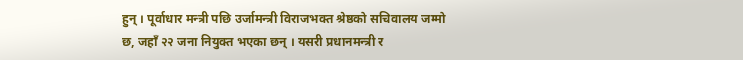हुन् । पूर्वाधार मन्त्री पछि उर्जामन्त्री विराजभक्त श्रेष्ठको सचिवालय जम्मो छ, जहाँ २२ जना नियुक्त भएका छन् । यसरी प्रधानमन्त्री र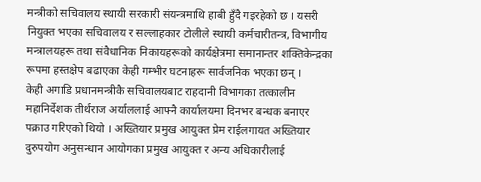मन्त्रीको सचिवालय स्थायी सरकारी संयन्त्रमाथि हाबी हुँदै गइरहेको छ । यसरी नियुक्त भएका सचिवालय र सल्लाहकार टोलीले स्थायी कर्मचारीतन्त्र, विभागीय मन्त्रालयहरू तथा संवैधानिक निकायहरूको कार्यक्षेत्रमा समानान्तर शक्तिकेन्द्रका रूपमा हस्तक्षेप बढाएका केही गम्भीर घटनाहरू सार्वजनिक भएका छन् ।
केही अगाडि प्रधानमन्त्रीकै सचिवालयबाट राहदानी विभागका तत्कालीन महानिर्देशक तीर्थराज अर्याललाई आफ्नै कार्यालयमा दिनभर बन्धक बनाएर पक्राउ गरिएको थियो । अख्तियार प्रमुख आयुक्त प्रेम राईलगायत अख्तियार दुरुपयोग अनुसन्धान आयोगका प्रमुख आयुक्त र अन्य अधिकारीलाई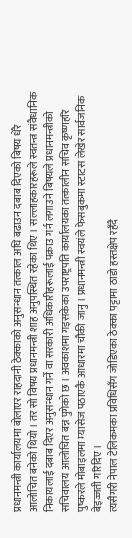प्रधानमन्त्री कार्यालयमा बोलाएर राहदानी ठेक्काको अनुसन्धान तत्काल अघि बढाउन दबाब दिएको बिषय धेरै आलोचित बनेको थियो । तर सो विषय प्रधानमन्त्री शाह अनुपस्थित रहेका थिए । सल्लाहकारहरूले स्वतन्त्र संवैधानिक निकायलाई दबाब दिएर अनुसन्धान गर्ने वा सरकारी अधिकारीहरूलाई पक्राउ गर्न लगाउने बिषयले प्रधानमन्त्रीको सचिवालय आलोचित बन्न पुगेको छ । अवकाशमा गइसकेका उपराष्ट्रपति कार्यालयका तत्कालीन सचिव कृष्णहरि पुष्करले मोबाइलमा म्यासेज पठाएकै आधारमा चौकी जानु । प्रधानमन्त्री स्वयंले फेसबुकमा स्टाटस लेखेर सार्वजनिक बेइज्जती गरिदिए ।
त्यसैगरी नेपाल टेलिकमका प्रविधिसँग जोडिएका ठेक्का पट्टामा ठाडो हस्तक्षेप रहँदै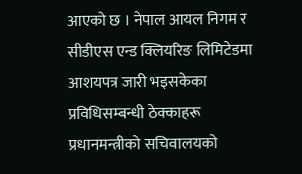आएको छ । नेपाल आयल निगम र सीडीएस एन्ड क्लियरिङ लिमिटेडमा आशयपत्र जारी भइसकेका प्रविधिसम्बन्धी ठेक्काहरू प्रधानमन्त्रीको सचिवालयको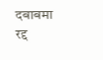दबाबमा रद्द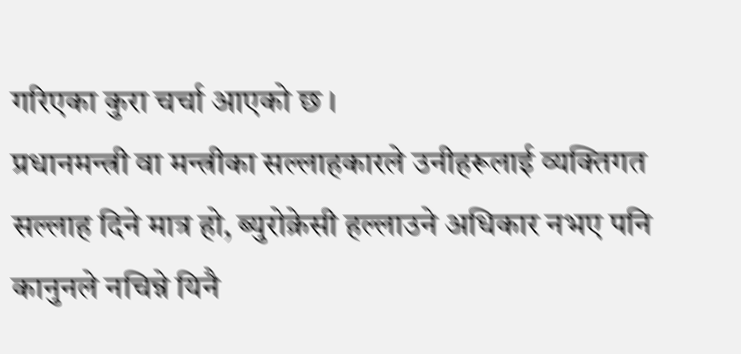गरिएका कुरा चर्चा आएको छ ।
प्रधानमन्त्री वा मन्त्रीका सल्लाहकारले उनीहरूलाई व्यक्तिगत सल्लाह दिने मात्र हो, ब्युरोक्रेसी हल्लाउने अधिकार नभए पनि कानुनले नचिन्ने यिनै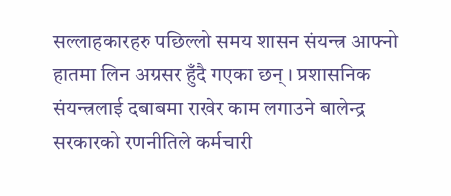सल्लाहकारहरु पछिल्लो समय शासन संयन्त्र आफ्नो हातमा लिन अग्रसर हुँदै गएका छन् । प्रशासनिक संयन्त्रलाई दबाबमा राखेर काम लगाउने बालेन्द्र सरकारको रणनीतिले कर्मचारी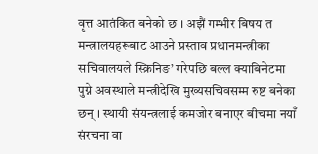वृत्त आतंकित बनेको छ । अझैं गम्भीर बिषय त मन्त्रालयहरूबाट आउने प्रस्ताव प्रधानमन्त्रीका सचिवालयले स्क्रिनिङ’ गरेपछि बल्ल क्याबिनेटमा पुग्ने अवस्थाले मन्त्रीदेखि मुख्यसचिवसम्म रुष्ट बनेका छन् । स्थायी संयन्त्रलाई कमजोर बनाएर बीचमा नयाँ संरचना वा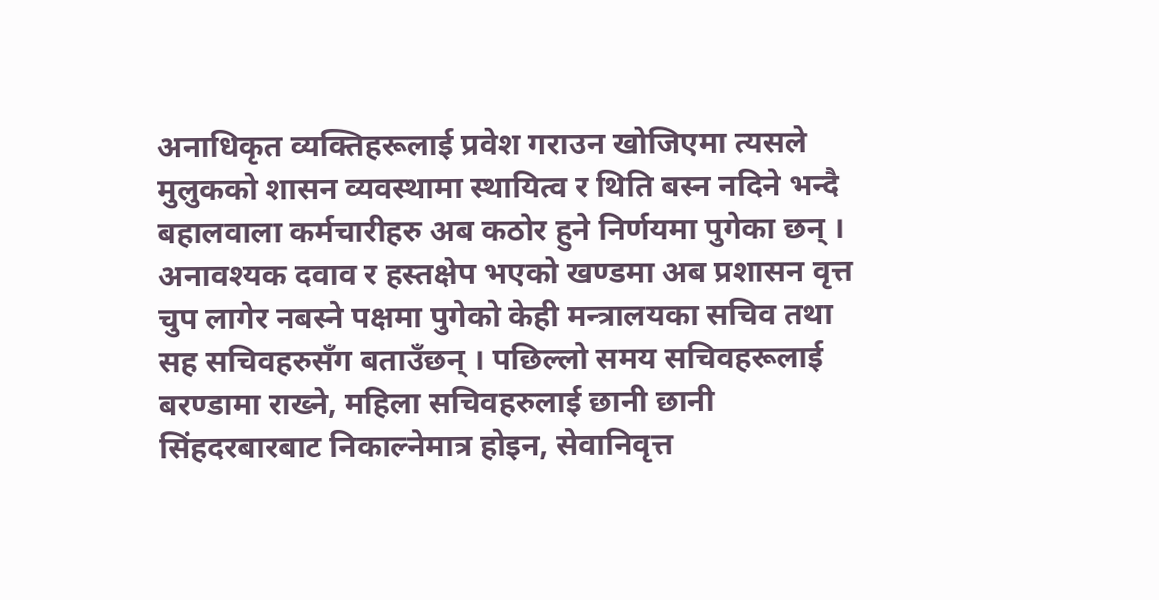अनाधिकृत व्यक्तिहरूलाई प्रवेश गराउन खोजिएमा त्यसले मुलुकको शासन व्यवस्थामा स्थायित्व र थिति बस्न नदिने भन्दै बहालवाला कर्मचारीहरु अब कठोर हुने निर्णयमा पुगेका छन् ।
अनावश्यक दवाव र हस्तक्षेप भएको खण्डमा अब प्रशासन वृत्त चुप लागेर नबस्ने पक्षमा पुगेको केही मन्त्रालयका सचिव तथा सह सचिवहरुसँग बताउँछन् । पछिल्लो समय सचिवहरूलाई बरण्डामा राख्ने, महिला सचिवहरुलाई छानी छानी सिंहदरबारबाट निकाल्नेमात्र होइन, सेवानिवृत्त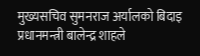मुख्यसचिव सुमनराज अर्यालको बिदाइ प्रधानमन्त्री बालेन्द्र शाहले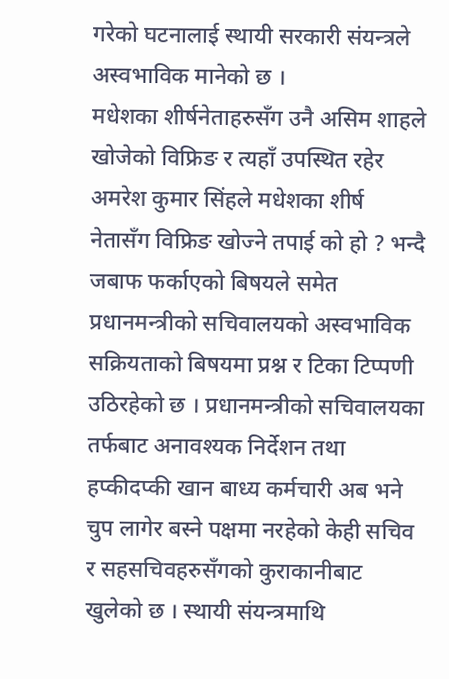गरेको घटनालाई स्थायी सरकारी संयन्त्रले अस्वभाविक मानेको छ ।
मधेशका शीर्षनेताहरुसँग उनै असिम शाहले खोजेको विफ्रिङ र त्यहाँ उपस्थित रहेर अमरेश कुमार सिंहले मधेशका शीर्ष नेतासँग विफ्रिङ खोज्ने तपाई को हो ? भन्दै जबाफ फर्काएको बिषयले समेत प्रधानमन्त्रीको सचिवालयको अस्वभाविक सक्रियताको बिषयमा प्रश्न र टिका टिप्पणी उठिरहेको छ । प्रधानमन्त्रीको सचिवालयका तर्फबाट अनावश्यक निर्देशन तथा हप्कीदप्की खान बाध्य कर्मचारी अब भने चुप लागेर बस्ने पक्षमा नरहेको केही सचिव र सहसचिवहरुसँगको कुराकानीबाट खुलेको छ । स्थायी संयन्त्रमाथि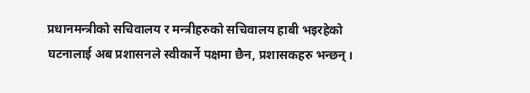प्रधानमन्त्रीको सचिवालय र मन्त्रीहरुको सचिवालय हाबी भइरहेको घटनालाई अब प्रशासनले स्वीकार्ने पक्षमा छैन, प्रशासकहरु भन्छन् ।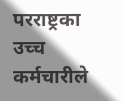परराष्ट्रका उच्च कर्मचारीले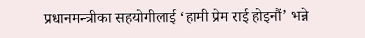प्रधानमन्त्रीका सहयोगीलाई ‘हामी प्रेम राई होइनौं’ भन्ने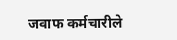जवाफ कर्मचारीले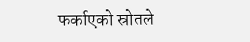फर्काएको स्रोतले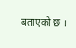बताएको छ ।